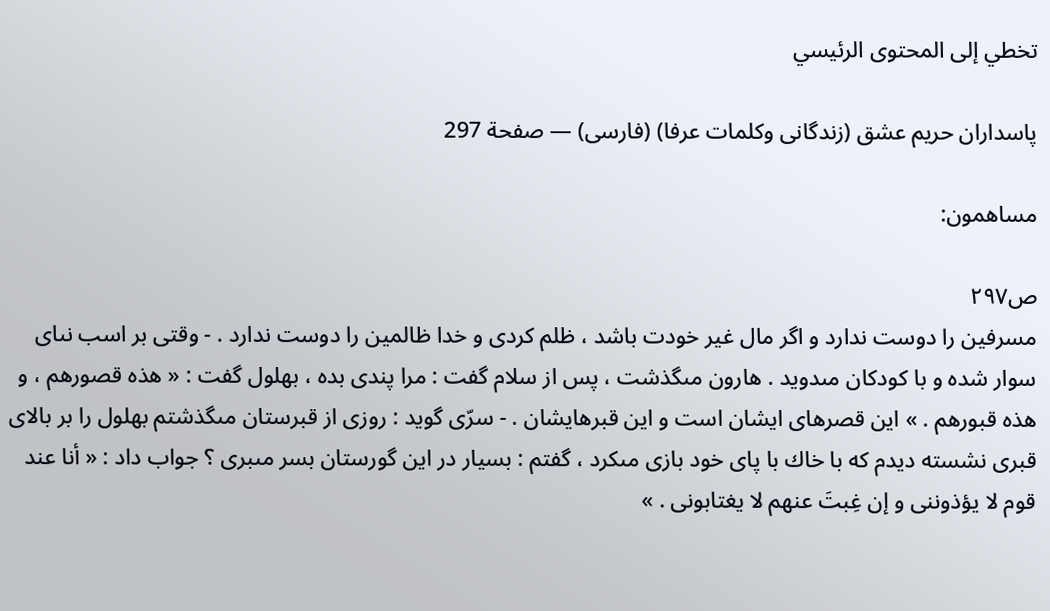تخطي إلى المحتوى الرئيسي

پاسداران حريم عشق (زندگانى وكلمات عرفا) (فارسى) — صفحة 297

مساهمون:

ص٢٩٧
مسرفين را دوست ندارد و اگر مال غير خودت باشد ، ظلم كردى و خدا ظالمين را دوست ندارد . - وقتى بر اسب نىاى سوار شده و با كودكان مىدويد . هارون مىگذشت ، پس از سلام گفت : مرا پندى بده ، بهلول گفت : « هذه قصورهم ، و هذه قبورهم . » اين قصرهاى ايشان است و اين قبرهايشان . - سرّى گويد : روزى از قبرستان مىگذشتم بهلول را بر بالاى قبرى نشسته ديدم كه با خاك با پاى خود بازى مىكرد ، گفتم : بسيار در اين گورستان بسر مىبرى ؟ جواب داد : « أنا عند قوم لا يؤذوننى و إن غِبتَ عنهم لا يغتابونى . »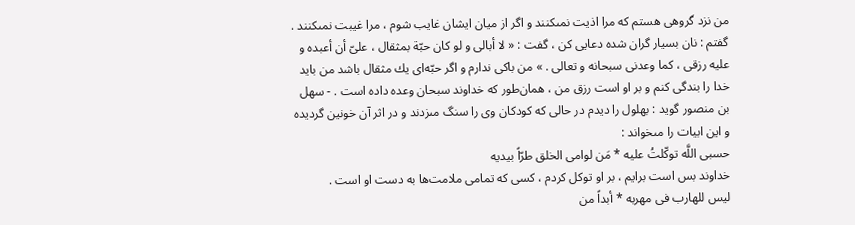من نزد گروهى هستم كه مرا اذيت نمىكنند و اگر از ميان ايشان غايب شوم ، مرا غيبت نمىكنند . گفتم : نان بسيار گران شده دعايى كن ، گفت : « لا أبالى و لو كان حبّة بمثقال ، علىّ أن أعبده و عليه رزقى ، كما وعدنى سبحانه و تعالى . » من باكى ندارم و اگر حبّه‌اى يك مثقال باشد من بايد خدا را بندگى كنم و بر او است رزق من ، همان‌طور كه خداوند سبحان وعده داده است . - سهل بن منصور گويد : بهلول را ديدم در حالى كه كودكان وى را سنگ مىزدند و در اثر آن خونين گرديده و اين ابيات را مىخواند :
حسبى اللَّه توكّلتُ عليه * مَن لوامى الخلق طرّاً بيديه
خداوند بس است برايم ، بر او توكل كردم ، كسى كه تمامى ملامت‌ها به دست او است .
ليس للهارب فى مهربه * أبداً من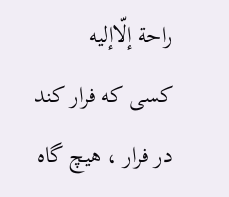راحة إلّاإليه
كسى كه فرار كند در فرار ، هيچ گاه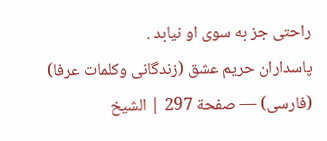راحتى جز به سوى او نيابد .
پاسداران حريم عشق (زندگانى وكلمات عرفا) (فارسى) — صفحة 297 | الشيخ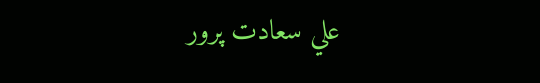علي سعادت پرور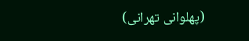(پهلوانى تهرانى)